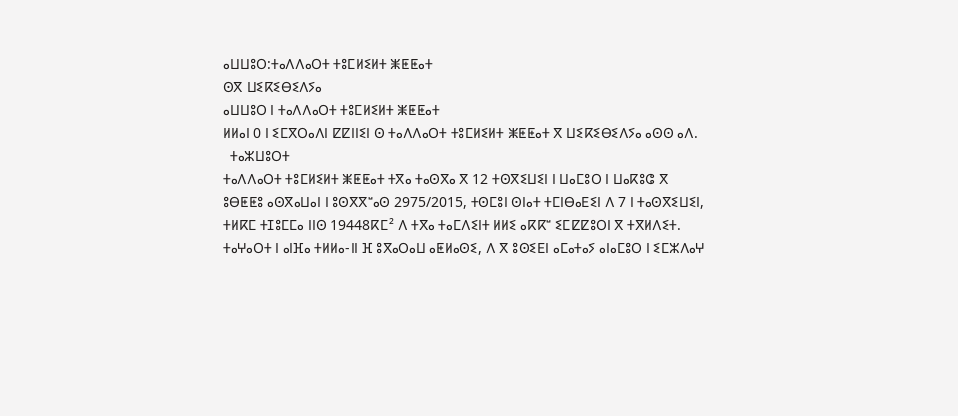ⴰⵡⵡⵓⵔ:ⵜⴰⴷⴷⴰⵔⵜ ⵜⵓⵎⵍⵉⵍⵜ ⵥⵟⵟⴰⵜ
ⵙⴳ ⵡⵉⴽⵉⴱⵉⴷⵢⴰ
ⴰⵡⵡⵓⵔ ⵏ ⵜⴰⴷⴷⴰⵔⵜ ⵜⵓⵎⵍⵉⵍⵜ ⵥⵟⵟⴰⵜ
ⵍⵍⴰⵏ 0 ⵏ ⵉⵎⴳⵔⴰⴷⵏ ⵇⵇⵏⵏⵉⵏ ⵙ ⵜⴰⴷⴷⴰⵔⵜ ⵜⵓⵎⵍⵉⵍⵜ ⵥⵟⵟⴰⵜ ⴳ ⵡⵉⴽⵉⴱⵉⴷⵢⴰ ⴰⵙⵙ ⴰⴷ.
  ⵜⴰⵣⵡⵓⵔⵜ
ⵜⴰⴷⴷⴰⵔⵜ ⵜⵓⵎⵍⵉⵍⵜ ⵥⵟⵟⴰⵜ ⵜⴳⴰ ⵜⴰⵙⴳⴰ ⴳ 12 ⵜⵙⴳⵉⵡⵉⵏ ⵏ ⵡⴰⵎⵓⵔ ⵏ ⵡⴰⴽⵓⵛ ⴳ ⵓⴱⵟⵟⵓ ⴰⵙⴳⴰⵡⴰⵏ ⵏ ⵓⵙⴳⴳⵯⴰⵙ 2975/2015, ⵜⵙⵎⵓⵏ ⵙⵏⴰⵜ ⵜⵎⵏⴱⴰⴹⵉⵏ ⴷ 7 ⵏ ⵜⴰⵙⴳⵉⵡⵉⵏ, ⵜⵍⴽⵎ ⵜⵊⵓⵎⵎⴰ ⵏⵏⵙ 19448ⴽⵎ² ⴷ ⵜⴳⴰ ⵜⴰⵎⴷⵉⵏⵜ ⵍⵍⵉ ⴰⴽⴽⵯ ⵉⵎⵇⵇⵓⵔⵏ ⴳ ⵜⴳⵍⴷⵉⵜ. ⵜⴰⵖⴰⵔⵜ ⵏ ⴰⵏⴼⴰ ⵜⵍⵍⴰ-ⵏⵏ ⴼ ⵓⴳⴰⵔⴰⵡ ⴰⵟⵍⴰⵙⵉ, ⴷ ⴳ ⵓⵙⵉⴹⵏ ⴰⵎⴰⵜⴰⵢ ⴰⵏⴰⵎⵓⵔ ⵏ ⵉⵎⵣⴷⴰⵖ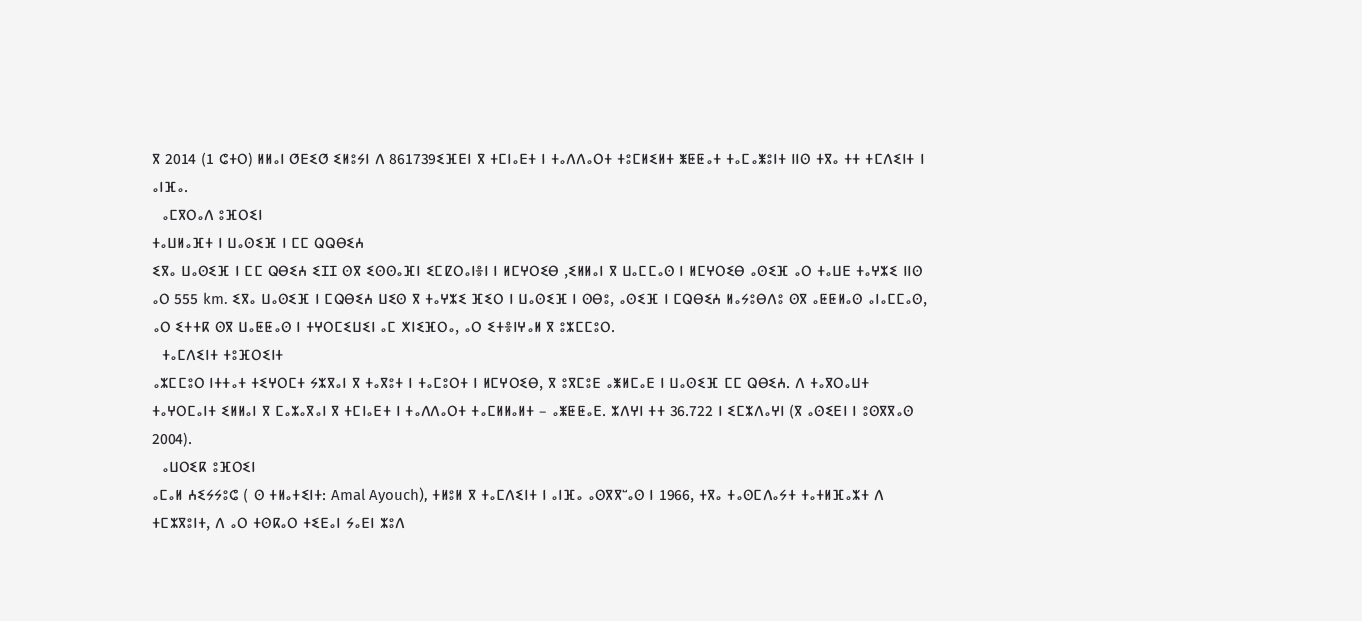ⴳ 2014 (1 ⵛⵜⵔ) ⵍⵍⴰⵏ ⵚⴹⵉⵚ ⵉⵍⵓⵢⵏ ⴷ 861739ⵉⴼⴹⵏ ⴳ ⵜⵎⵏⴰⴹⵜ ⵏ ⵜⴰⴷⴷⴰⵔⵜ ⵜⵓⵎⵍⵉⵍⵜ ⵥⵟⵟⴰⵜ ⵜⴰⵎⴰⵥⵓⵏⵜ ⵏⵏⵙ ⵜⴳⴰ ⵜⵜ ⵜⵎⴷⵉⵏⵜ ⵏ ⴰⵏⴼⴰ.
  ⴰⵎⴳⵔⴰⴷ ⵓⴼⵔⵉⵏ
ⵜⴰⵡⵍⴰⴼⵜ ⵏ ⵡⴰⵙⵉⴼ ⵏ ⵎⵎ ⵕⵕⴱⵉⵄ
ⵉⴳⴰ ⵡⴰⵙⵉⴼ ⵏ ⵎⵎ ⵕⴱⵉⵄ ⵉⵊⵊ ⵙⴳ ⵉⵙⵙⴰⴼⵏ ⵉⵎⵇⵔⴰⵏⴻⵏ ⵏ ⵍⵎⵖⵔⵉⴱ ,ⵉⵍⵍⴰⵏ ⴳ ⵡⴰⵎⵎⴰⵙ ⵏ ⵍⵎⵖⵔⵉⴱ ⴰⵙⵉⴼ ⴰⵔ ⵜⴰⵡⴹ ⵜⴰⵖⵣⵉ ⵏⵏⵙ ⴰⵔ 555 km. ⵉⴳⴰ ⵡⴰⵙⵉⴼ ⵏ ⵎⵕⴱⵉⵄ ⵡⵉⵙ ⴳ ⵜⴰⵖⵣⵉ ⴼⵉⵔ ⵏ ⵡⴰⵙⵉⴼ ⵏ ⵙⴱⵓ, ⴰⵙⵉⴼ ⵏ ⵎⵕⴱⵉⵄ ⵍⴰⵢⵓⴱⴷⵓ ⵙⴳ ⴰⵟⵟⵍⴰⵙ ⴰⵏⴰⵎⵎⴰⵙ, ⴰⵔ ⵉⵜⵜⴽ ⵙⴳ ⵡⴰⵟⵟⴰⵙ ⵏ ⵜⵖⵔⵎⵉⵡⵉⵏ ⴰⵎ ⵅⵏⵉⴼⵔⴰ, ⴰⵔ ⵉⵜⴻⵏⵖⴰⵍ ⴳ ⵓⵣⵎⵎⵓⵔ.
  ⵜⴰⵎⴷⵉⵏⵜ ⵜⵓⴼⵔⵉⵏⵜ
ⴰⵣⵎⵎⵓⵔ ⵏⵜⵜⴰⵜ ⵜⵉⵖⵔⵎⵜ ⵢⵣⴳⴰⵏ ⴳ ⵜⴰⴳⵓⵜ ⵏ ⵜⴰⵎⵓⵔⵜ ⵏ ⵍⵎⵖⵔⵉⴱ, ⴳ ⵓⴳⵎⵓⴹ ⴰⵥⵍⵎⴰⴹ ⵏ ⵡⴰⵙⵉⴼ ⵎⵎ ⵕⴱⵉⵄ. ⴷ ⵜⴰⴳⵔⴰⵡⵜ ⵜⴰⵖⵔⵎⴰⵏⵜ ⵉⵍⵍⴰⵏ ⴳ ⵎⴰⵣⴰⴳⴰⵏ ⴳ ⵜⵎⵏⴰⴹⵜ ⵏ ⵜⴰⴷⴷⴰⵔⵜ ⵜⴰⵎⵍⵍⴰⵍⵜ – ⴰⵥⵟⵟⴰⴹ. ⵣⴷⵖⵏ ⵜⵜ 36.722 ⵏ ⵉⵎⵣⴷⴰⵖⵏ (ⴳ ⴰⵙⵉⴹⵏ ⵏ ⵓⵙⴳⴳⴰⵙ 2004).
  ⴰⵡⵔⵉⴽ ⵓⴼⵔⵉⵏ
ⴰⵎⴰⵍ ⵄⵉⵢⵢⵓⵛ ( ⵙ ⵜⵍⴰⵜⵉⵏⵜ: Amal Ayouch), ⵜⵍⵓⵍ ⴳ ⵜⴰⵎⴷⵉⵏⵜ ⵏ ⴰⵏⴼⴰ ⴰⵙⴳⴳⵯⴰⵙ ⵏ 1966, ⵜⴳⴰ ⵜⴰⵙⵎⴷⴰⵢⵜ ⵜⴰⵜⵍⴼⴰⵣⵜ ⴷ ⵜⵎⵣⴳⵓⵏⵜ, ⴷ ⴰⵔ ⵜⵙⴽⴰⵔ ⵜⵉⴹⴰⵏ ⵢⴰⴹⵏ ⵣⵓⴷ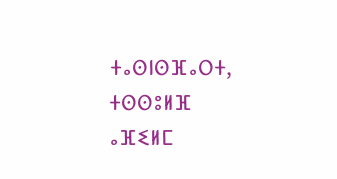ⵜⴰⵙⵏⵙⴼⴰⵔⵜ, ⵜⵙⵙⵓⵍⴼ ⴰⴼⵉⵍⵎ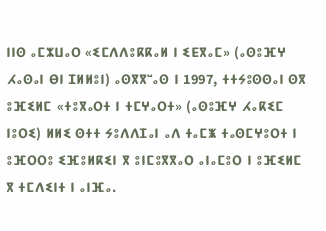ⵏⵏⵙ ⴰⵎⵣⵡⴰⵔ «ⵉⵎⴷⴷⵓⴽⴽⴰⵍ ⵏ ⵉⴹⴳⴰⵎ» (ⴰⵙⵓⴼⵖ ⵃⴰⵙⴰⵏ ⴱⵏ ⵊⵍⵍⵓⵏ) ⴰⵙⴳⴳⵯⴰⵙ ⵏ 1997, ⵜⵜⵢⵓⵙⵙⴰⵏ ⵙⴳ ⵓⴼⵉⵍⵎ «ⵜⵓⴳⴰⵔⵜ ⵏ ⵜⵎⵖⴰⵔⵜ» (ⴰⵙⵓⴼⵖ ⵃⴰⴽⵉⵎ ⵏⵓⵔⵉ) ⵍⵍⵉ ⵙⵜⵜ ⵢⵓⴷⴷⵊⴰⵏ ⴰⴷ ⵜⴰⵎⵥ ⵜⴰⵙⵎⵖⵓⵔⵜ ⵏ ⵓⴼⵔⵔⵓ ⵉⴼⵓⵍⴽⵉⵏ ⴳ ⵓⵏⵎⵓⴳⴳⴰⵔ ⴰⵏⴰⵎⵓⵔ ⵏ ⵓⴼⵉⵍⵎ ⴳ ⵜⵎⴷⵉⵏⵜ ⵏ ⴰⵏⴼⴰ.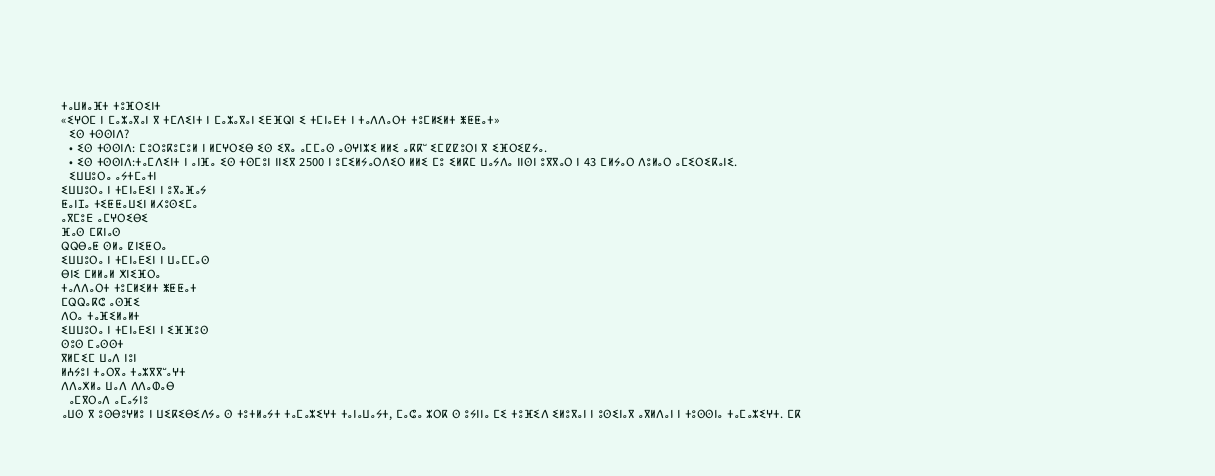ⵜⴰⵡⵍⴰⴼⵜ ⵜⵓⴼⵔⵉⵏⵜ
«ⵉⵖⵔⵎ ⵏ ⵎⴰⵣⴰⴳⴰⵏ ⴳ ⵜⵎⴷⵉⵏⵜ ⵏ ⵎⴰⵣⴰⴳⴰⵏ ⵉⴹⴼⵕⵏ ⵉ ⵜⵎⵏⴰⴹⵜ ⵏ ⵜⴰⴷⴷⴰⵔⵜ ⵜⵓⵎⵍⵉⵍⵜ ⵥⵟⵟⴰⵜ»
  ⵉⵙ ⵜⵙⵙⵏⴷ?
  • ⵉⵙ ⵜⵙⵙⵏⴷ: ⵎⵓⵔⵓⴽⵓⵎⵓⵍ ⵏ ⵍⵎⵖⵔⵉⴱ ⵉⵙ ⵉⴳⴰ ⴰⵎⵎⴰⵙ ⴰⵙⵖⵏⵣⵉ ⵍⵍⵉ ⴰⴽⴽⵯ ⵉⵎⵇⵇⵓⵔⵏ ⴳ ⵉⴼⵔⵉⵇⵢⴰ.
  • ⵉⵙ ⵜⵙⵙⵏⴷ:ⵜⴰⵎⴷⵉⵏⵜ ⵏ ⴰⵏⴼⴰ ⵉⵙ ⵜⵙⵎⵓⵏ ⵏⵏⵉⴳ 2500 ⵏ ⵓⵎⵉⵍⵢⴰⵔⴷⵉⵔ ⵍⵍⵉ ⵎⵓ ⵉⵍⴽⵎ ⵡⴰⵢⴷⴰ ⵏⵏⵙⵏ ⵓⴳⴳⴰⵔ ⵏ 43 ⵎⵍⵢⴰⵔ ⴷⵓⵍⴰⵔ ⴰⵎⵉⵔⵉⴽⴰⵏⵉ.
  ⵉⵡⵡⵓⵔⴰ ⴰⵢⵜⵎⴰⵜⵏ
ⵉⵡⵡⵓⵔⴰ ⵏ ⵜⵎⵏⴰⴹⵉⵏ ⵏ ⵓⴳⴰⴼⴰⵢ
ⵟⴰⵏⵊⴰ ⵜⵉⵟⵟⴰⵡⵉⵏ ⵍⵃⵓⵙⵉⵎⴰ
ⴰⴳⵎⵓⴹ ⴰⵎⵖⵔⵉⴱⵉ
ⴼⴰⵙ ⵎⴽⵏⴰⵙ
ⵕⵕⴱⴰⵟ ⵙⵍⴰ ⵇⵏⵉⵟⵔⴰ
ⵉⵡⵡⵓⵔⴰ ⵏ ⵜⵎⵏⴰⴹⵉⵏ ⵏ ⵡⴰⵎⵎⴰⵙ
ⴱⵏⵉ ⵎⵍⵍⴰⵍ ⵅⵏⵉⴼⵔⴰ
ⵜⴰⴷⴷⴰⵔⵜ ⵜⵓⵎⵍⵉⵍⵜ ⵥⵟⵟⴰⵜ
ⵎⵕⵕⴰⴽⵛ ⴰⵙⴼⵉ
ⴷⵔⴰ ⵜⴰⴼⵉⵍⴰⵍⵜ
ⵉⵡⵡⵓⵔⴰ ⵏ ⵜⵎⵏⴰⴹⵉⵏ ⵏ ⵉⴼⴼⵓⵙ
ⵙⵓⵙ ⵎⴰⵙⵙⵜ
ⴳⵍⵎⵉⵎ ⵡⴰⴷ ⵏⵓⵏ
ⵍⵄⵢⵓⵏ ⵜⴰⵔⴳⴰ ⵜⴰⵣⴳⴳⵯⴰⵖⵜ
ⴷⴷⴰⵅⵍⴰ ⵡⴰⴷ ⴷⴷⴰⵀⴰⴱ
  ⴰⵎⴳⵔⴰⴷ ⴰⵎⴰⵢⵏⵓ
ⴰⵡⵙ ⴳ ⵓⵙⴱⵓⵖⵍⵓ ⵏ ⵡⵉⴽⵉⴱⵉⴷⵢⴰ ⵙ ⵜⵓⵜⵍⴰⵢⵜ ⵜⴰⵎⴰⵣⵉⵖⵜ ⵜⴰⵏⴰⵡⴰⵢⵜ, ⵎⴰⵛⴰ ⵣⵔⴽ ⵙ ⵓⵢⵏⵏⴰ ⵎⵉ ⵜⵓⴼⵉⴷ ⵉⵍⵓⴳⴰⵏ ⵏ ⵓⵙⵉⵏⴰⴳ ⴰⴳⵍⴷⴰⵏ ⵏ ⵜⵓⵙⵙⵏⴰ ⵜⴰⵎⴰⵣⵉⵖⵜ. ⵎⴽ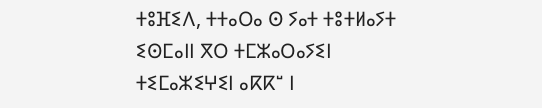ⵜⵓⴼⵉⴷ, ⵜⵜⴰⵔⴰ ⵙ ⵢⴰⵜ ⵜⵓⵜⵍⴰⵢⵜ ⵉⵙⵎⴰⵏⵏ ⴳⵔ ⵜⵎⵣⴰⵔⴰⵢⵉⵏ ⵜⵉⵎⴰⵣⵉⵖⵉⵏ ⴰⴽⴽⵯ ⵏ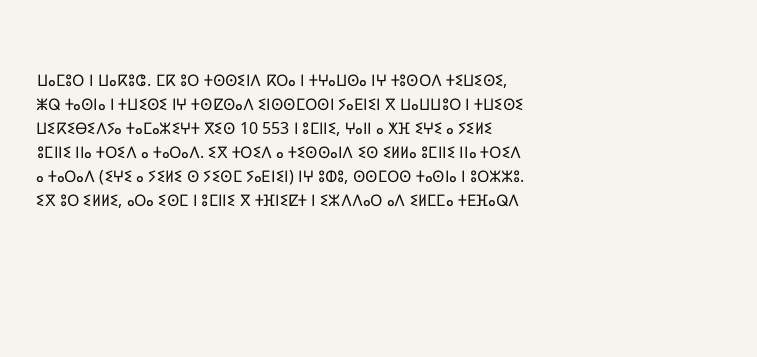ⵡⴰⵎⵓⵔ ⵏ ⵡⴰⴽⵓⵛ. ⵎⴽ ⵓⵔ ⵜⵙⵙⵉⵏⴷ ⴽⵔⴰ ⵏ ⵜⵖⴰⵡⵙⴰ ⵏⵖ ⵜⵓⵙⵔⴷ ⵜⵉⵡⵉⵙⵉ, ⵥⵕ ⵜⴰⵙⵏⴰ ⵏ ⵜⵡⵉⵙⵉ ⵏⵖ ⵜⵙⵇⵙⴰⴷ ⵉⵏⵙⵙⵎⵔⵙⵏ ⵢⴰⴹⵏⵉⵏ ⴳ ⵡⴰⵡⵡⵓⵔ ⵏ ⵜⵡⵉⵙⵉ
ⵡⵉⴽⵉⴱⵉⴷⵢⴰ ⵜⴰⵎⴰⵣⵉⵖⵜ ⴳⵉⵙ 10 553 ⵏ ⵓⵎⵏⵏⵉ, ⵖⴰⵏⵏ ⴰ ⵅⴼ ⵉⵖⵉ ⴰ ⵢⵉⵍⵉ ⵓⵎⵏⵏⵉ ⵏⵏⴰ ⵜⵔⵉⴷ ⴰ ⵜⴰⵔⴰⴷ. ⵉⴳ ⵜⵔⵉⴷ ⴰ ⵜⵉⵙⵙⴰⵏⴷ ⵉⵙ ⵉⵍⵍⴰ ⵓⵎⵏⵏⵉ ⵏⵏⴰ ⵜⵔⵉⴷ ⴰ ⵜⴰⵔⴰⴷ (ⵉⵖⵉ ⴰ ⵢⵉⵍⵉ ⵙ ⵢⵉⵙⵎ ⵢⴰⴹⵏⵉⵏ) ⵏⵖ ⵓⵀⵓ, ⵙⵙⵎⵔⵙ ⵜⴰⵙⵏⴰ ⵏ ⵓⵔⵣⵣⵓ. ⵉⴳ ⵓⵔ ⵉⵍⵍⵉ, ⴰⵔⴰ ⵉⵙⵎ ⵏ ⵓⵎⵏⵏⵉ ⴳ ⵜⴼⵏⵉⵇⵜ ⵏ ⵉⵣⴷⴷⴰⵔ ⴰⴷ ⵉⵍⵎⵎⴰ ⵜⴹⴼⴰⵕⴷ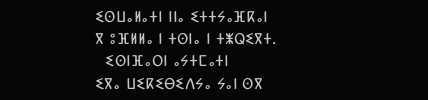ⵉⵙⵡⴰⵍⴰⵜⵏ ⵏⵏⴰ ⵉⵜⵜⵢⴰⴼⴽⴰⵏ ⴳ ⵓⴼⵍⵍⴰ ⵏ ⵜⵙⵏⴰ ⵏ ⵜⵥⵕⵉⴳⵜ.
  ⵉⵙⵏⴼⴰⵔⵏ ⴰⵢⵜⵎⴰⵜⵏ
ⵉⴳⴰ ⵡⵉⴽⵉⴱⵉⴷⵢⴰ ⵢⴰⵏ ⵙⴳ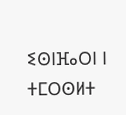ⵉⵙⵏⴼⴰⵔⵏ ⵏ ⵜⵎⵔⵙⵍⵜ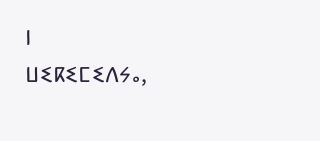ⵏ ⵡⵉⴽⵉⵎⵉⴷⵢⴰ,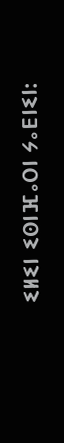ⵉⵍⵉⵏ ⵉⵙⵏⴼⴰⵔⵏ ⵢⴰⴹⵏⵉⵏ: